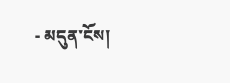- མདུན་ངོས།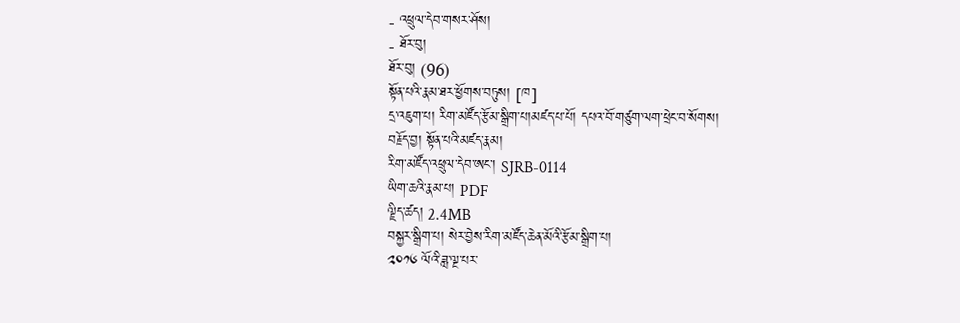- འཕྲུལ་དེབ་གསར་ཤོས།
- ཐོར་བུ།
ཐོར་བུ། (96)
སྟོན་པའི་རྣམ་ཐར་ཕྱོགས་བཏུས། [ཁ]
དྲ་འཇུག་པ། རིག་མཛོད་རྩོམ་སྒྲིག་པ།མཛད་པ་པོ། དཔའ་བོ་གཙུག་ལག་ཕྲེང་བ་སོགས།
བརྗོད་བྱ། སྟོན་པའི་མཛད་རྣམ།
རིག་མཛོད་འཕྲུལ་དེབ་ཨང་། SJRB-0114
ཡིག་ཆའི་རྣམ་པ། PDF
ལྗིད་ཚད། 2.4MB
བསྐྱར་སྒྲིག་པ། སེར་བྱེས་རིག་མཛོད་ཆེན་མོའི་རྩོམ་སྒྲིག་པ།
༢༠༡༦ ལོའི་ཟླ་ལྔ་པར་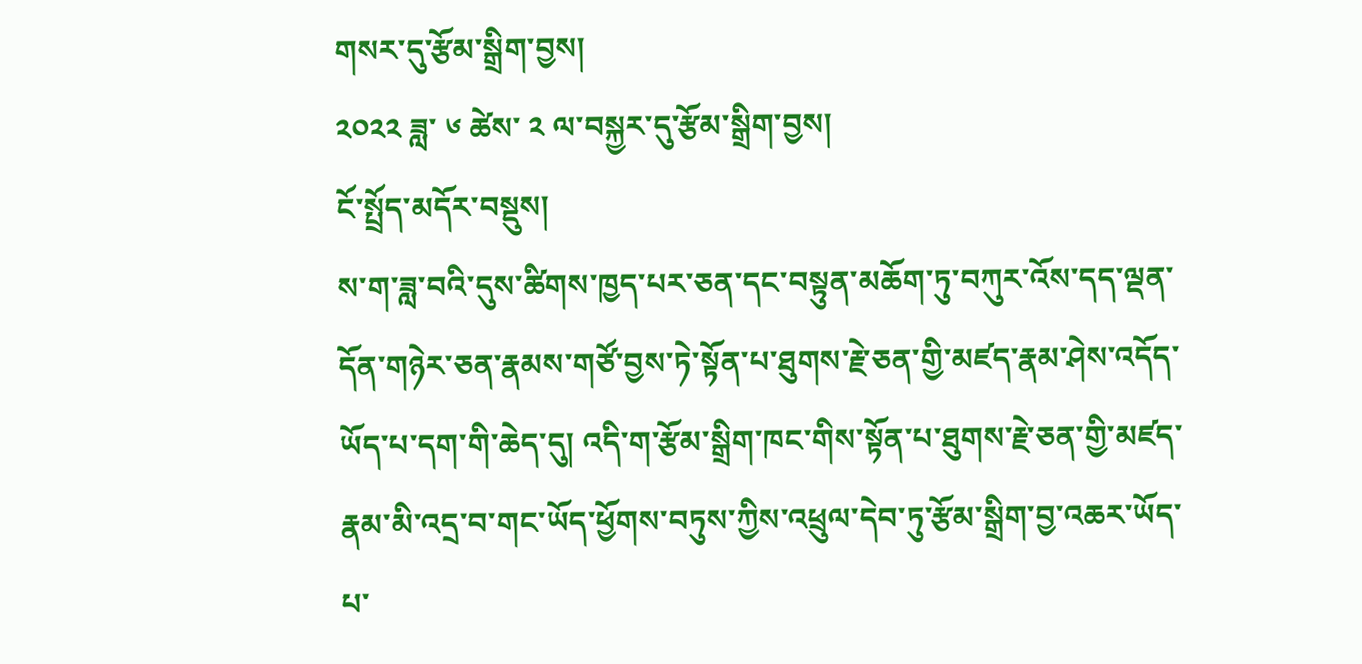གསར་དུ་རྩོམ་སྒྲིག་བྱས།
༢༠༢༢ ཟླ་ ༦ ཚེས་ ༢ ལ་བསྐྱར་དུ་རྩོམ་སྒྲིག་བྱས།
ངོ་སྤྲོད་མདོར་བསྡུས།
ས་ག་ཟླ་བའི་དུས་ཚིགས་ཁྱད་པར་ཅན་དང་བསྟུན་མཆོག་ཏུ་བཀུར་འོས་དད་ལྡན་དོན་གཉེར་ཅན་རྣམས་གཙོ་བྱས་ཏེ་སྟོན་པ་ཐུགས་རྗེ་ཅན་གྱི་མཛད་རྣམ་ཤེས་འདོད་ཡོད་པ་དག་གི་ཆེད་དུ། འདི་ག་རྩོམ་སྒྲིག་ཁང་གིས་སྟོན་པ་ཐུགས་རྗེ་ཅན་གྱི་མཛད་རྣམ་མི་འདྲ་བ་གང་ཡོད་ཕྱོགས་བཏུས་ཀྱིས་འཕྲུལ་དེབ་ཏུ་རྩོམ་སྒྲིག་བྱ་འཆར་ཡོད་པ་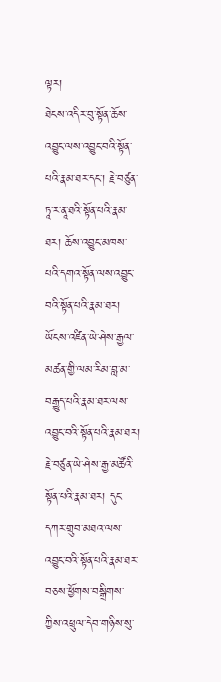ལྟར།
ཐེངས་འདིར་བུ་སྟོན་ཆོས་འབྱུང་ལས་འབྱུང་བའི་སྟོན་པའི་རྣམ་ཐར་དང་། རྗེ་བཙུན་ཏཱ་ར་ནཱ་ཐའི་སྟོན་པའི་རྣམ་ཐར། ཆོས་འབྱུང་མཁས་པའི་དགའ་སྟོན་ལས་འབྱུང་བའི་སྟོན་པའི་རྣམ་ཐར། ཡོངས་འཛིན་ཡེ་ཤེས་རྒྱལ་མཚན་གྱི་ལམ་རིམ་བླ་མ་བརྒྱུད་པའི་རྣམ་ཐར་ལས་འབྱུང་བའི་སྟོན་པའི་རྣམ་ཐར། རྗེ་བཙུན་ཡེ་ཤེས་རྒྱ་མཚོའི་སྟོན་པའི་རྣམ་ཐར། དུང་དཀར་གྲུབ་མཐའ་ལས་འབྱུང་བའི་སྟོན་པའི་རྣམ་ཐར་བཅས་ཕྱོགས་བསྒྲིགས་ཀྱིས་འཕྲུལ་དེབ་གཉིས་སུ་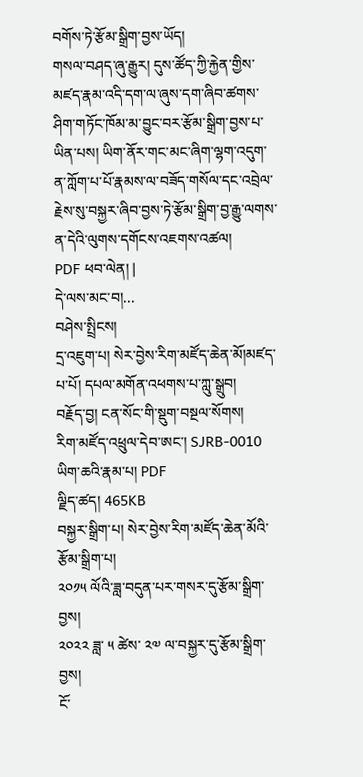བགོས་ཏེ་རྩོམ་སྒྲིག་བྱས་ཡོད།
གསལ་བཤད་ཞུ་རྒྱུར། དུས་ཚོད་ཀྱི་རྐྱེན་གྱིས་མཛད་རྣམ་འདི་དག་ལ་ཞུས་དག་ཞིབ་ཚགས་ཤིག་གཏོང་ཁོམ་མ་བྱུང་བར་རྩོམ་སྒྲིག་བྱས་པ་ཡིན་པས། ཡིག་ནོར་གང་མང་ཞིག་ལྷག་འདུག་ན་ཀློག་པ་པོ་རྣམས་ལ་བཟོད་གསོལ་དང་འབྲེལ་རྗེས་སུ་བསྐྱར་ཞིབ་བྱས་ཏེ་རྩོམ་སྒྲིག་བྱ་རྒྱུ་ལགས་ན་དེའི་ལུགས་དགོངས་འཇགས་འཚལ།
PDF ཕབ་ལེན། |
དེ་ལས་མང་བ།...
བཤེས་སྤྲིངས།
དྲ་འཇུག་པ། སེར་བྱེས་རིག་མཛོད་ཆེན་མོ།མཛད་པ་པོ། དཔལ་མགོན་འཕགས་པ་ཀླུ་སྒྲུབ།
བརྗོད་བྱ། ངན་སོང་གི་སྡུག་བསྔལ་སོགས།
རིག་མཛོད་འཕྲུལ་དེབ་ཨང་། SJRB-0010
ཡིག་ཆའི་རྣམ་པ། PDF
ལྗིད་ཚད། 465KB
བསྐྱར་སྒྲིག་པ། སེར་བྱེས་རིག་མཛོད་ཆེན་མོའི་རྩོམ་སྒྲིག་པ།
༢༠༡༥ ལོའི་ཟླ་བདུན་པར་གསར་དུ་རྩོམ་སྒྲིག་བྱས།
༢༠༢༢ ཟླ་ ༥ ཚེས་ ༢༧ ལ་བསྐྱར་དུ་རྩོམ་སྒྲིག་བྱས།
ངོ་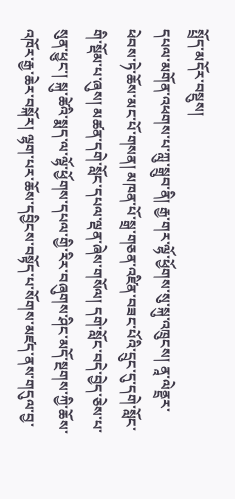སྤྲོད་མདོར་བསྡུས།
དཔལ་མགོན་འཕགས་པ་ཀླུ་སྒྲུབ་ནི། རྒྱ་གར་ལྷོ་ཕྱོགས་སུ་སྐུ་འཁྲུངས། ནཱ་ལེནྡྲར་ཕེབས་ཏེ་ཆོས་མང་པོ་གསན། མཁན་པོ་སྒྲ་གཅན་འཛིན་བཟང་པོའི་དྲུང་དུ་དགེ་སློང་གི་སྡོམ་པ་ཞུས། མཚན་དགེ་སློང་དཔལ་ལྡན་ཞེས་གསོལ། དགེ་སློང་བདེ་བྱེད་ཅེས་པ་སུན་ཕྱུང་། སྐུ་ཚེའི་སྨད་ལ་ལྷོ་ཕྱོགས་དཔལ་གྱི་རིར་བཞུགས་ཤིང་མདོ་སྔགས་ཀྱི་ཆོས་འཁོར་རྒྱ་ཆེར་བསྐོར། ལྷག་པར་ཆོས་དབྱིངས་བསྟོད་པ་སོགས་མཛད་ནས་གདུལ་བྱ་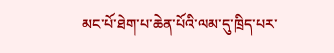མང་པོ་ཐེག་པ་ཆེན་པོའི་ལམ་དུ་ཁྲིད་པར་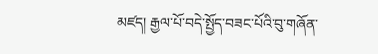མཛད། རྒྱལ་པོ་བདེ་སྤྱོད་བཟང་པོའི་བུ་གཞོན་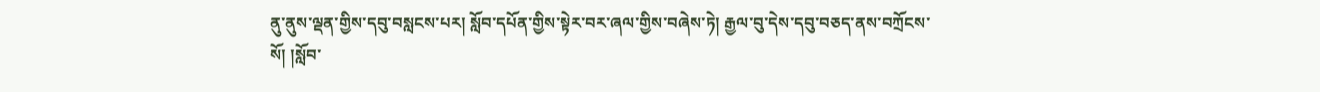ནུ་ནུས་ལྡན་གྱིས་དབུ་བསླངས་པར། སློབ་དཔོན་གྱིས་སྟེར་བར་ཞལ་གྱིས་བཞེས་ཏེ། རྒྱལ་བུ་དེས་དབུ་བཅད་ནས་བཀྲོངས་སོ། །སློབ་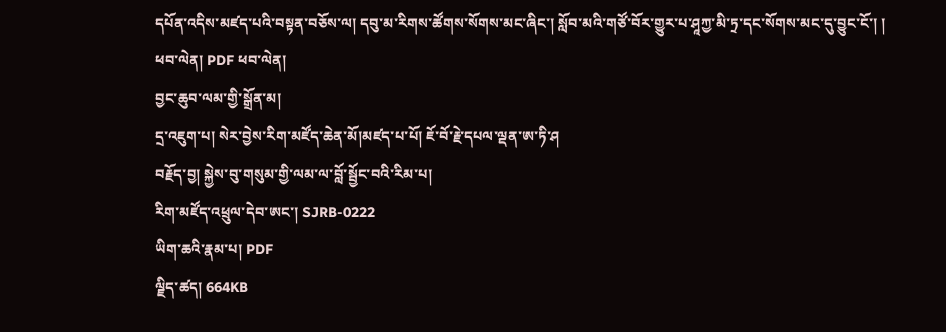དཔོན་འདིས་མཛད་པའི་བསྟན་བཅོས་ལ། དབུ་མ་རིགས་ཚོགས་སོགས་མང་ཞིང་། སློབ་མའི་གཙོ་བོར་གྱུར་པ་ཤཱཀྱ་མི་ཏྲ་དང་སོགས་མང་དུ་བྱུང་ངོ་། །
ཕབ་ལེན། PDF ཕབ་ལེན།
བྱང་ཆུབ་ལམ་གྱི་སྒྲོན་མ།
དྲ་འཇུག་པ། སེར་བྱེས་རིག་མཛོད་ཆེན་མོ།མཛད་པ་པོ། ཇོ་བོ་རྗེ་དཔལ་ལྡན་ཨ་ཏི་ཤ
བརྗོད་བྱ། སྐྱེས་བུ་གསུམ་གྱི་ལམ་ལ་བློ་སྦྱོང་བའི་རིམ་པ།
རིག་མཛོད་འཕྲུལ་དེབ་ཨང་། SJRB-0222
ཡིག་ཆའི་རྣམ་པ། PDF
ལྗིད་ཚད། 664KB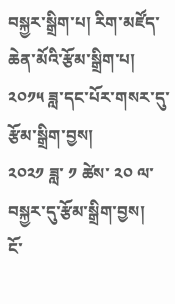བསྐྱར་སྒྲིག་པ། རིག་མཛོད་ཆེན་མོའི་རྩོམ་སྒྲིག་པ།
༢༠༡༥ ཟླ་དང་པོར་གསར་དུ་རྩོམ་སྒྲིག་བྱས།
༢༠༢༡ ཟླ་ ༡ ཚེས་ ༢༠ ལ་བསྐྱར་དུ་རྩོམ་སྒྲིག་བྱས།
ངོ་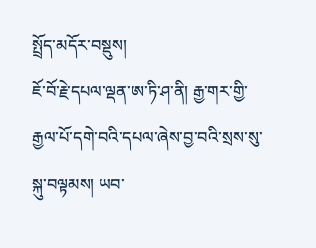སྤྲོད་མདོར་བསྡུས།
ཇོ་བོ་རྗེ་དཔལ་ལྡན་ཨ་ཏི་ཤ་ནི། རྒྱ་གར་གྱི་རྒྱལ་པོ་དགེ་བའི་དཔལ་ཞེས་བྱ་བའི་སྲས་སུ་སྐུ་བལྟམས། ཡབ་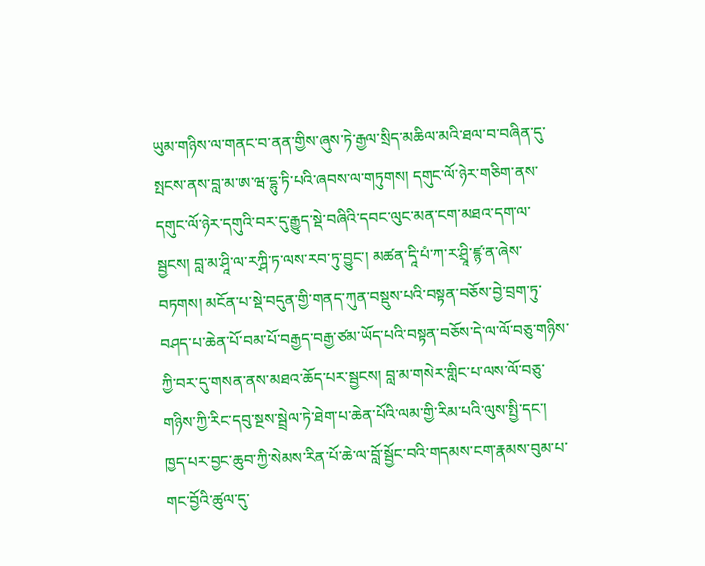ཡུམ་གཉིས་ལ་གནང་བ་ནན་གྱིས་ཞུས་ཏེ་རྒྱལ་སྲིད་མཆིལ་མའི་ཐལ་བ་བཞིན་དུ་སྤངས་ནས་བླ་མ་ཨ་ཝ་དྷུ་ཏི་པའི་ཞབས་ལ་གཏུགས། དགུང་ལོ་ཉེར་གཅིག་ནས་དགུང་ལོ་ཉེར་དགུའི་བར་དུ་རྒྱུད་སྡེ་བཞིའི་དབང་ལུང་མན་ངག་མཐའ་དག་ལ་སྦྱངས། བླ་མ་ཤཱི་ལ་རཀྴི་ཏ་ལས་རབ་ཏུ་བྱུང་། མཚན་དཱི་པཾ་ཀ་ར་ཤྲཱི་ཛྙ་ན་ཞེས་བཏགས། མངོན་པ་སྡེ་བདུན་གྱི་གནད་ཀུན་བསྡུས་པའི་བསྟན་བཅོས་བྱེ་བྲག་ཏུ་བཤད་པ་ཆེན་པོ་བམ་པོ་བརྒྱད་བརྒྱ་ཙམ་ཡོད་པའི་བསྟན་བཅོས་དེ་ལ་ལོ་བཅུ་གཉིས་ཀྱི་བར་དུ་གསན་ནས་མཐའ་ཆོད་པར་སྦྱངས། བླ་མ་གསེར་གླིང་པ་ལས་ལོ་བཅུ་གཉིས་ཀྱི་རིང་དབུ་སྔས་སྦྲེལ་ཏེ་ཐེག་པ་ཆེན་པོའི་ལམ་གྱི་རིམ་པའི་ལུས་སྤྱི་དང་། ཁྱད་པར་བྱང་ཆུབ་ཀྱི་སེམས་རིན་པོ་ཆེ་ལ་བློ་སྦྱོང་བའི་གདམས་ངག་རྣམས་བུམ་པ་གང་བྱོའི་ཚུལ་དུ་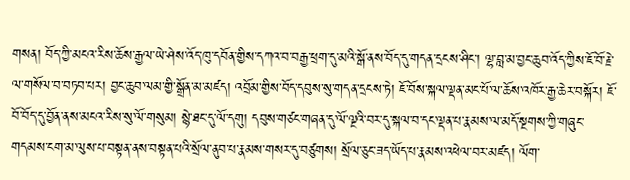གསན། བོད་ཀྱི་མངའ་རིས་ཆོས་རྒྱལ་ཡེ་ཤེས་འོད་ཁུ་དབོན་གྱིས་དཀའ་བ་བརྒྱ་ཕྲག་དུ་མའི་སྒོ་ནས་བོད་དུ་གདན་དྲངས་ཤིང་། ལྷ་བླ་མ་བྱང་ཆུབ་འོད་ཀྱིས་ཇོ་བོ་རྗེ་ལ་གསོལ་བ་བཏབ་པར། བྱང་ཆུབ་ལམ་གྱི་སྒྲོན་མ་མཛད། འབྲོམ་གྱིས་བོད་དབུས་སུ་གདན་དྲངས་ཏེ། ཇོ་བོས་སྐལ་ལྡན་མང་པོ་ལ་ཆོས་འཁོར་རྒྱ་ཆེར་བསྐོར། ཇོ་བོ་བོད་དུ་བྱོན་ནས་མངའ་རིས་སུ་ལོ་གསུམ། སྙེ་ཐང་དུ་ལོ་དགུ། དབུས་གཙང་གཞན་དུ་ལོ་ལྔའི་བར་དུ་སྐལ་བ་དང་ལྡན་པ་རྣམས་ལ་མདོ་སྔགས་ཀྱི་གཞུང་གདམས་ངག་མ་ལུས་པ་བསྟན་ནས་བསྟན་པའི་སྲོལ་ནུབ་པ་རྣམས་གསར་དུ་བཙུགས། སྲོལ་ཅུང་ཟད་ཡོད་པ་རྣམས་འཕེལ་བར་མཛད། ལོག་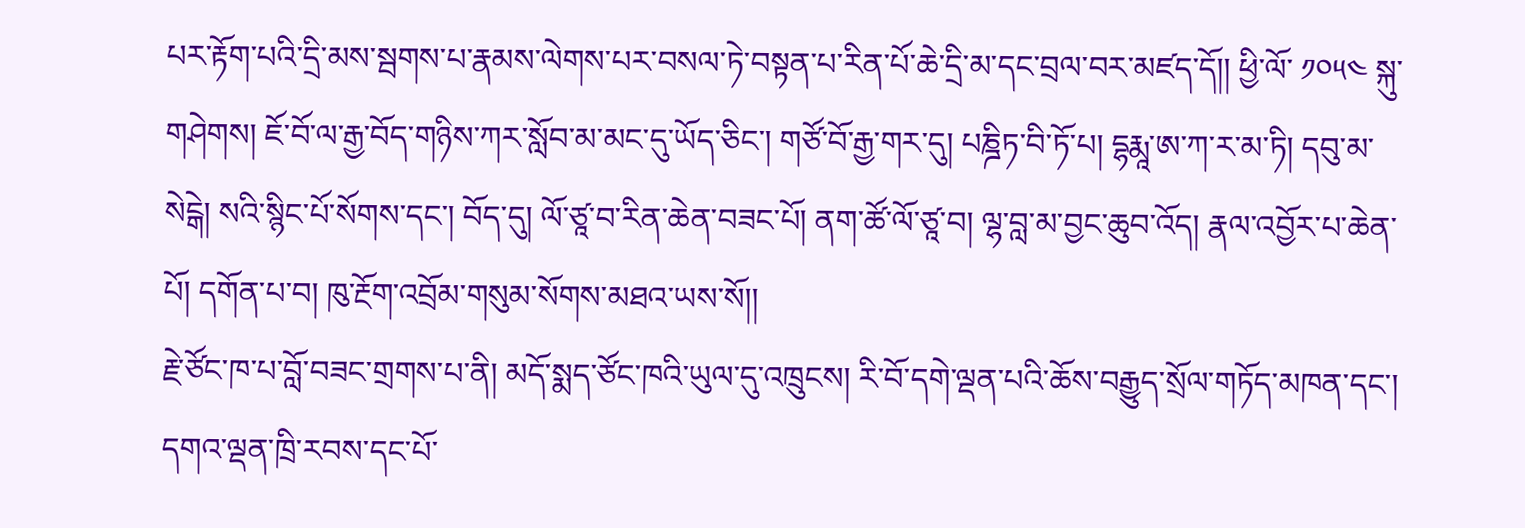པར་རྟོག་པའི་དྲི་མས་སྦགས་པ་རྣམས་ལེགས་པར་བསལ་ཏེ་བསྟན་པ་རིན་པོ་ཆེ་དྲི་མ་དང་བྲལ་བར་མཛད་དོ།། ཕྱི་ལོ་ ༡༠༥༤ སྐུ་གཤེགས། ཇོ་བོ་ལ་རྒྱ་བོད་གཉིས་ཀར་སློབ་མ་མང་དུ་ཡོད་ཅིང་། གཙོ་བོ་རྒྱ་གར་དུ། པཎྜིཏ་བི་ཏོ་པ། དྷརྨཱ་ཨ་ཀ་ར་མ་ཏི། དབུ་མ་སེངྒེ། སའི་སྙིང་པོ་སོགས་དང་། བོད་དུ། ལོ་ཙཱ་བ་རིན་ཆེན་བཟང་པོ། ནག་ཚོ་ལོ་ཙཱ་བ། ལྷ་བླ་མ་བྱང་ཆུབ་འོད། རྣལ་འབྱོར་པ་ཆེན་པོ། དགོན་པ་བ། ཁུ་རྔོག་འབྲོམ་གསུམ་སོགས་མཐའ་ཡས་སོ།།
རྗེ་ཙོང་ཁ་པ་བློ་བཟང་གྲགས་པ་ནི། མདོ་སྨད་ཙོང་ཁའི་ཡུལ་དུ་འཁྲུངས། རི་བོ་དགེ་ལྡན་པའི་ཆོས་བརྒྱུད་སྲོལ་གཏོད་མཁན་དང་། དགའ་ལྡན་ཁྲི་རབས་དང་པོ་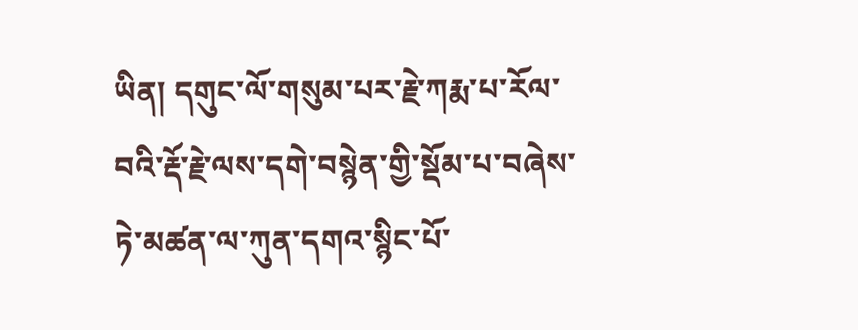ཡིན། དགུང་ལོ་གསུམ་པར་རྗེ་ཀརྨ་པ་རོལ་བའི་རྡོ་རྗེ་ལས་དགེ་བསྙེན་གྱི་སྡོམ་པ་བཞེས་ཏེ་མཚན་ལ་ཀུན་དགའ་སྙིང་པོ་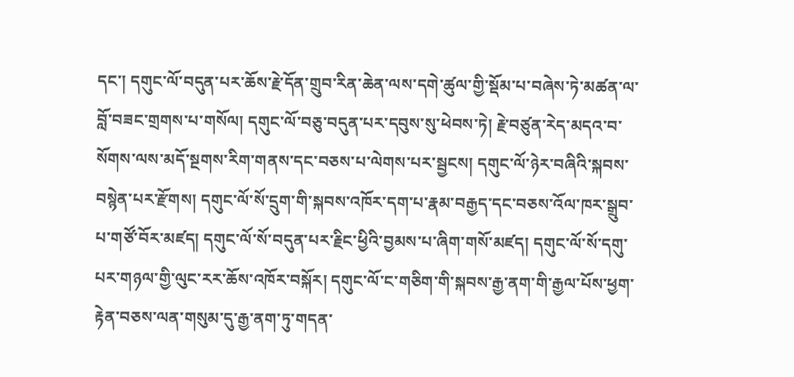དང་། དགུང་ལོ་བདུན་པར་ཆོས་རྗེ་དོན་གྲུབ་རིན་ཆེན་ལས་དགེ་ཚུལ་གྱི་སྡོམ་པ་བཞེས་ཏེ་མཚན་ལ་བློ་བཟང་གྲགས་པ་གསོལ། དགུང་ལོ་བཅུ་བདུན་པར་དབུས་སུ་ཕེབས་ཏེ། རྗེ་བཙུན་རེད་མདའ་བ་སོགས་ལས་མདོ་སྔགས་རིག་གནས་དང་བཅས་པ་ལེགས་པར་སྦྱངས། དགུང་ལོ་ཉེར་བཞིའི་སྐབས་བསྙེན་པར་རྫོགས། དགུང་ལོ་སོ་དྲུག་གི་སྐབས་འཁོར་དག་པ་རྣམ་བརྒྱད་དང་བཅས་འོལ་ཁར་སྒྲུབ་པ་གཙོ་བོར་མཛད། དགུང་ལོ་སོ་བདུན་པར་རྗིང་ཕྱིའི་བྱམས་པ་ཞིག་གསོ་མཛད། དགུང་ལོ་སོ་དགུ་པར་གཉལ་གྱི་ལུང་རར་ཆོས་འཁོར་བསྐོར། དགུང་ལོ་ང་གཅིག་གི་སྐབས་རྒྱ་ནག་གི་རྒྱལ་པོས་ཕྱག་རྟེན་བཅས་ལན་གསུམ་དུ་རྒྱ་ནག་ཏུ་གདན་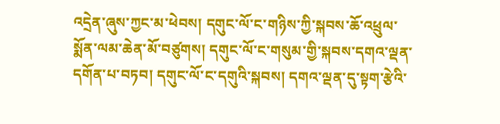འདྲེན་ཞུས་ཀྱང་མ་ཕེབས། དགུང་ལོ་ང་གཉིས་ཀྱི་སྐབས་ཆོ་འཕྲུལ་སྨོན་ལམ་ཆེན་མོ་བཙུགས། དགུང་ལོ་ང་གསུམ་གྱི་སྐབས་དགའ་ལྡན་དགོན་པ་བཏབ། དགུང་ལོ་ང་དགུའི་སྐབས། དགའ་ལྡན་དུ་སྟག་རྩེའི་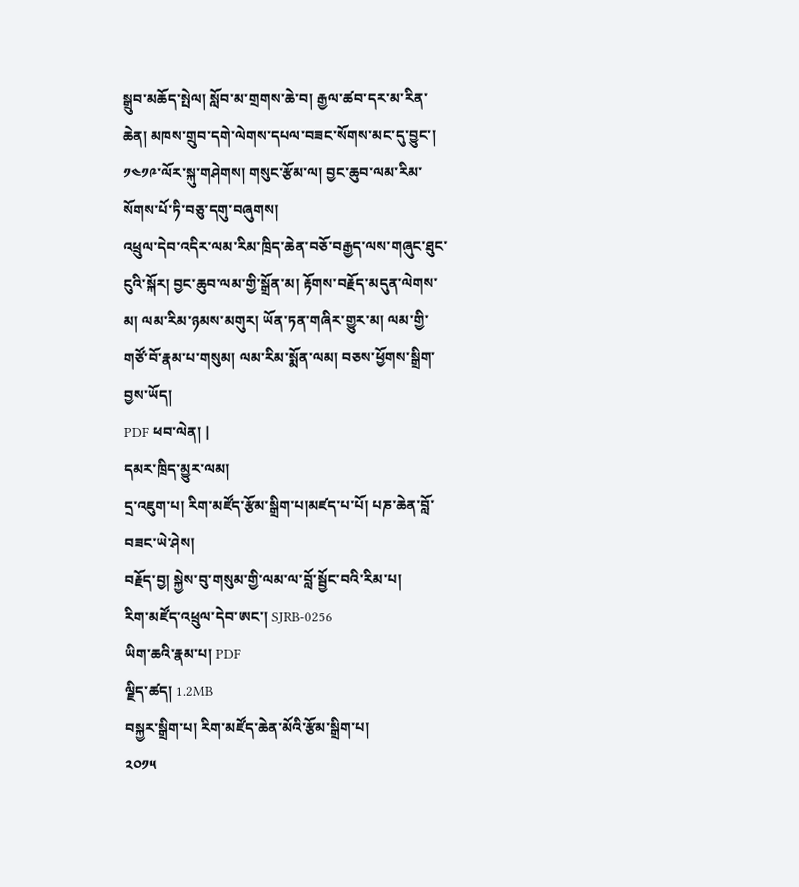སྒྲུབ་མཆོད་སྤེལ། སློབ་མ་གྲགས་ཆེ་བ། རྒྱལ་ཚབ་དར་མ་རིན་ཆེན། མཁས་གྲུབ་དགེ་ལེགས་དཔལ་བཟང་སོགས་མང་དུ་བྱུང་། ༡༤༡༩་ལོར་སྐུ་གཤེགས། གསུང་རྩོམ་ལ། བྱང་ཆུབ་ལམ་རིམ་སོགས་པོ་ཏི་བཅུ་དགུ་བཞུགས།
འཕྲུལ་དེབ་འདིར་ལམ་རིམ་ཁྲིད་ཆེན་བཅོ་བརྒྱད་ལས་གཞུང་ཐུང་ངུའི་སྐོར། བྱང་ཆུབ་ལམ་གྱི་སྒྲོན་མ། རྟོགས་བརྗོད་མདུན་ལེགས་མ། ལམ་རིམ་ཉམས་མགུར། ཡོན་ཏན་གཞིར་གྱུར་མ། ལམ་གྱི་གཙོ་བོ་རྣམ་པ་གསུམ། ལམ་རིམ་སྨོན་ལམ། བཅས་ཕྱོགས་སྒྲིག་བྱས་ཡོད།
PDF ཕབ་ལེན། |
དམར་ཁྲིད་མྱུར་ལམ།
དྲ་འཇུག་པ། རིག་མཛོད་རྩོམ་སྒྲིག་པ།མཛད་པ་པོ། པཎ་ཆེན་བློ་བཟང་ཡེ་ཤེས།
བརྗོད་བྱ། སྐྱེས་བུ་གསུམ་གྱི་ལམ་ལ་བློ་སྦྱོང་བའི་རིམ་པ།
རིག་མཛོད་འཕྲུལ་དེབ་ཨང་། SJRB-0256
ཡིག་ཆའི་རྣམ་པ། PDF
ལྗིད་ཚད། 1.2MB
བསྐྱར་སྒྲིག་པ། རིག་མཛོད་ཆེན་མོའི་རྩོམ་སྒྲིག་པ།
༢༠༡༥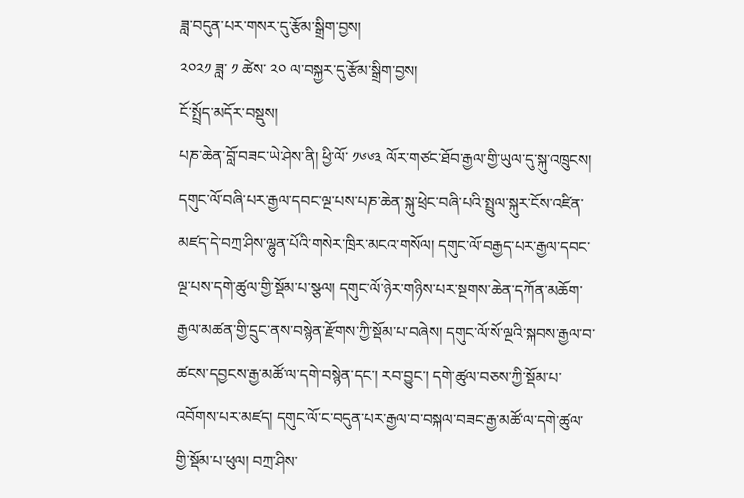ཟླ་བདུན་པར་གསར་དུ་རྩོམ་སྒྲིག་བྱས།
༢༠༢༡ ཟླ་ ༡ ཚེས་ ༢༠ ལ་བསྐྱར་དུ་རྩོམ་སྒྲིག་བྱས།
ངོ་སྤྲོད་མདོར་བསྡུས།
པཎ་ཆེན་བློ་བཟང་ཡེ་ཤེས་ནི། ཕྱི་ལོ་ ༡༦༦༣ ལོར་གཙང་ཐོབ་རྒྱལ་གྱི་ཡུལ་དུ་སྐུ་འཁྲུངས། དགུང་ལོ་བཞི་པར་རྒྱལ་དབང་ལྔ་པས་པཎ་ཆེན་སྐུ་ཕྲེང་བཞི་པའི་སྤྲུལ་སྐུར་ངོས་འཛིན་མཛད་དེ་བཀྲ་ཤིས་ལྷུན་པོའི་གསེར་ཁྲིར་མངའ་གསོལ། དགུང་ལོ་བརྒྱད་པར་རྒྱལ་དབང་ལྔ་པས་དགེ་ཚུལ་གྱི་སྡོམ་པ་སྩལ། དགུང་ལོ་ཉེར་གཉིས་པར་སྔགས་ཆེན་དཀོན་མཆོག་རྒྱལ་མཚན་གྱི་དྲུང་ནས་བསྙེན་རྫོགས་ཀྱི་སྡོམ་པ་བཞེས། དགུང་ལོ་སོ་ལྔའི་སྐབས་རྒྱལ་བ་ཚངས་དབྱངས་རྒྱ་མཚོ་ལ་དགེ་བསྙེན་དང་། རབ་བྱུང་། དགེ་ཚུལ་བཅས་ཀྱི་སྡོམ་པ་འབོགས་པར་མཛད། དགུང་ལོ་ང་བདུན་པར་རྒྱལ་བ་བསྐལ་བཟང་རྒྱ་མཚོ་ལ་དགེ་ཚུལ་གྱི་སྡོམ་པ་ཕུལ། བཀྲ་ཤིས་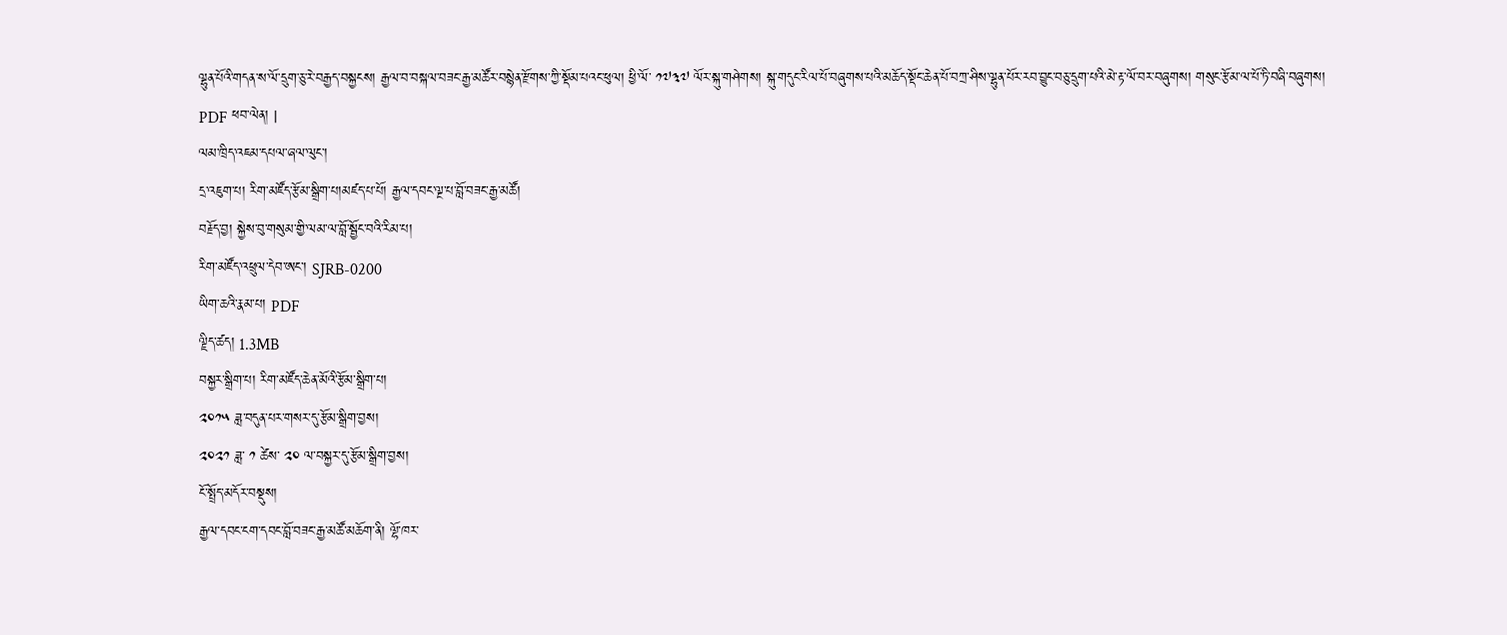ལྷུན་པོའི་གདན་ས་ལོ་དྲུག་ཅུ་རེ་བརྒྱད་བསྐྱངས། རྒྱལ་བ་བསྐལ་བཟང་རྒྱ་མཚོར་བསྙེན་རྫོགས་ཀྱི་སྡོམ་པའང་ཕུལ། ཕྱི་ལོ་ ༡༧༣༧ ལོར་སྐུ་གཤེགས། སྐུ་གདུང་རིལ་པོ་བཞུགས་པའི་མཆོད་སྡོང་ཆེན་པོ་བཀྲ་ཤིས་ལྷུན་པོར་རབ་བྱུང་བཅུ་དྲུག་པའི་མེ་རྟ་ལོ་བར་བཞུགས། གསུང་རྩོམ་ལ་པོ་ཏི་བཞི་བཞུགས།
PDF ཕབ་ལེན། |
ལམ་ཁྲིད་འཇམ་དཔལ་ཞལ་ལུང་།
དྲ་འཇུག་པ། རིག་མཛོད་རྩོམ་སྒྲིག་པ།མཛད་པ་པོ། རྒྱལ་དབང་ལྔ་པ་བློ་བཟང་རྒྱ་མཚོ།
བརྗོད་བྱ། སྐྱེས་བུ་གསུམ་གྱི་ལམ་ལ་བློ་སྦྱོང་བའི་རིམ་པ།
རིག་མཛོད་འཕྲུལ་དེབ་ཨང་། SJRB-0200
ཡིག་ཆའི་རྣམ་པ། PDF
ལྗིད་ཚད། 1.3MB
བསྐྱར་སྒྲིག་པ། རིག་མཛོད་ཆེན་མོའི་རྩོམ་སྒྲིག་པ།
༢༠༡༥ ཟླ་བདུན་པར་གསར་དུ་རྩོམ་སྒྲིག་བྱས།
༢༠༢༡ ཟླ་ ༡ ཚེས་ ༢༠ ལ་བསྐྱར་དུ་རྩོམ་སྒྲིག་བྱས།
ངོ་སྤྲོད་མདོར་བསྡུས།
རྒྱལ་དབང་ངག་དབང་བློ་བཟང་རྒྱ་མཚོ་མཆོག་ནི། ལྷོ་ཁར་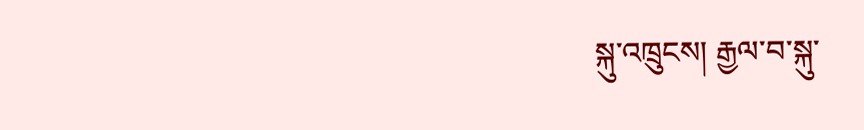སྐུ་འཁྲུངས། རྒྱལ་བ་སྐུ་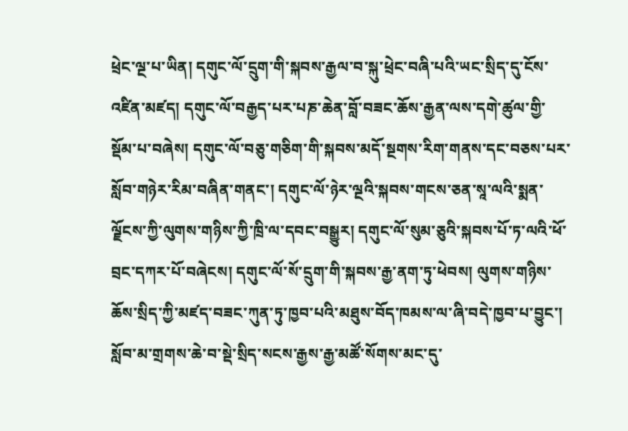ཕྲེང་ལྔ་པ་ཡིན། དགུང་ལོ་དྲུག་གི་སྐབས་རྒྱལ་བ་སྐུ་ཕྲེང་བཞི་པའི་ཡང་སྲིད་དུ་ངོས་འཛིན་མཛད། དགུང་ལོ་བརྒྱད་པར་པཎ་ཆེན་བློ་བཟང་ཆོས་རྒྱན་ལས་དགེ་ཚུལ་གྱི་སྡོམ་པ་བཞེས། དགུང་ལོ་བཅུ་གཅིག་གི་སྐབས་མདོ་སྔགས་རིག་གནས་དང་བཅས་པར་སློབ་གཉེར་རིམ་བཞིན་གནང་། དགུང་ལོ་ཉེར་ལྔའི་སྐབས་གངས་ཅན་སཱ་ལའི་སྨན་ལྗོངས་ཀྱི་ལུགས་གཉིས་ཀྱི་ཁྲི་ལ་དབང་བསྒྱུར། དགུང་ལོ་སུམ་ཅུའི་སྐབས་པོ་ཏ་ལའི་ཕོ་བྲང་དཀར་པོ་བཞེངས། དགུང་ལོ་སོ་དྲུག་གི་སྐབས་རྒྱ་ནག་ཏུ་ཕེབས། ལུགས་གཉིས་ཆོས་སྲིད་ཀྱི་མཛད་བཟང་ཀུན་ཏུ་ཁྱབ་པའི་མཐུས་བོད་ཁམས་ལ་ཞི་བདེ་ཁྱབ་པ་བྱུང་། སློབ་མ་གྲགས་ཆེ་བ་སྡེ་སྲིད་སངས་རྒྱས་རྒྱ་མཚོ་སོགས་མང་དུ་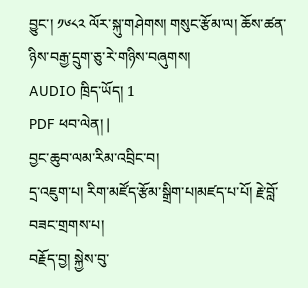བྱུང་། ༡༦༨༢ ལོར་སྐུ་གཤེགས། གསུང་རྩོམ་ལ། ཆོས་ཚན་ཉིས་བརྒྱ་དྲུག་ཅུ་རེ་གཉིས་བཞུགས།
AUDIO ཁྲིད་ཡོད། 1
PDF ཕབ་ལེན། |
བྱང་ཆུབ་ལམ་རིམ་འབྲིང་བ།
དྲ་འཇུག་པ། རིག་མཛོད་རྩོམ་སྒྲིག་པ།མཛད་པ་པོ། རྗེ་བློ་བཟང་གྲགས་པ།
བརྗོད་བྱ། སྐྱེས་བུ་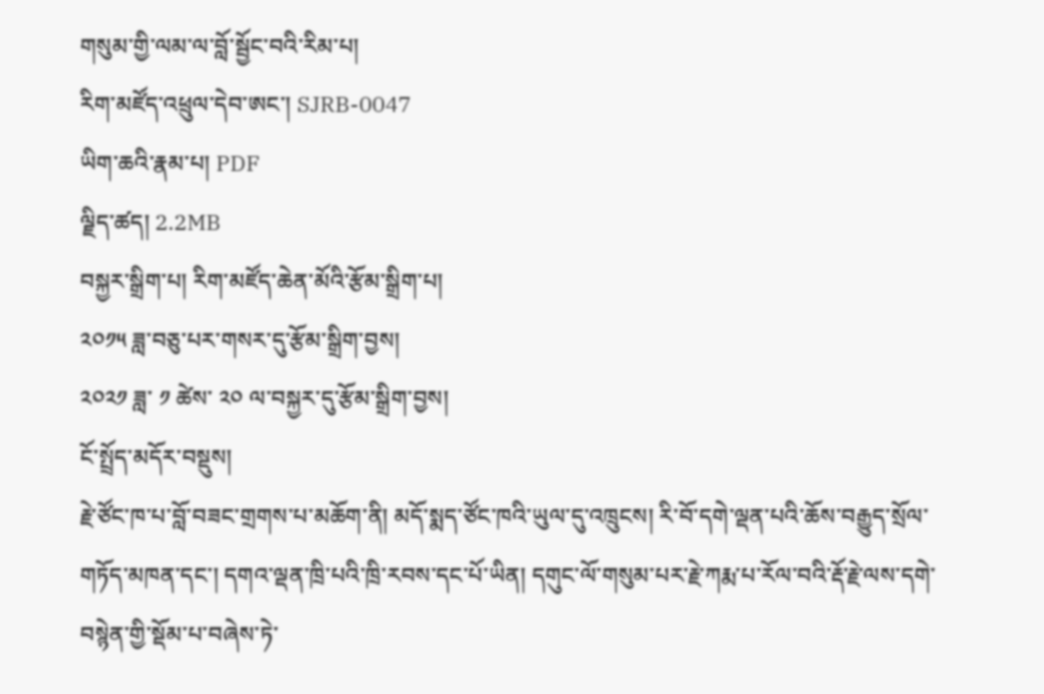གསུམ་གྱི་ལམ་ལ་བློ་སྦྱོང་བའི་རིམ་པ།
རིག་མཛོད་འཕྲུལ་དེབ་ཨང་། SJRB-0047
ཡིག་ཆའི་རྣམ་པ། PDF
ལྗིད་ཚད། 2.2MB
བསྐྱར་སྒྲིག་པ། རིག་མཛོད་ཆེན་མོའི་རྩོམ་སྒྲིག་པ།
༢༠༡༥ ཟླ་བཅུ་པར་གསར་དུ་རྩོམ་སྒྲིག་བྱས།
༢༠༢༡ ཟླ་ ༡ ཚེས་ ༢༠ ལ་བསྐྱར་དུ་རྩོམ་སྒྲིག་བྱས།
ངོ་སྤྲོད་མདོར་བསྡུས།
རྗེ་ཙོང་ཁ་པ་བློ་བཟང་གྲགས་པ་མཆོག་ནི། མདོ་སྨད་ཙོང་ཁའི་ཡུལ་དུ་འཁྲུངས། རི་བོ་དགེ་ལྡན་པའི་ཆོས་བརྒྱུད་སྲོལ་གཏོད་མཁན་དང་། དགའ་ལྡན་ཁྲི་པའི་ཁྲི་རབས་དང་པོ་ཡིན། དགུང་ལོ་གསུམ་པར་རྗེ་ཀརྨ་པ་རོལ་བའི་རྡོ་རྗེ་ལས་དགེ་བསྙེན་གྱི་སྡོམ་པ་བཞེས་ཏེ་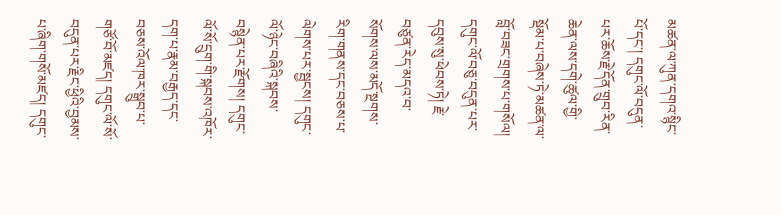མཚན་ལ་ཀུན་དགའ་སྙིང་པོ་དང་། དགུང་ལོ་བདུན་པར་ཆོས་རྗེ་དོན་གྲུབ་རིན་ཆེན་ལས་དགེ་ཚུལ་གྱི་སྡོམ་པ་བཞེས་ཏེ་མཚན་ལ་བློ་བཟང་གྲགས་པ་གསོལ། དགུང་ལོ་བཅུ་བདུན་པར་དབུས་སུ་ཕེབས་ཏེ། རྗེ་བཙུན་རེད་མདའ་བ་སོགས་ལས་མདོ་སྔགས་རིག་གནས་དང་བཅས་པ་ལེགས་པར་སྦྱངས། དགུང་ལོ་ཉེང་བཞིའི་སྐབས་བསྙེན་པར་རྫོགས། དགུང་ལོ་སོ་དྲུག་གི་སྐབས་འཁོར་དག་པ་རྣམ་བརྒྱད་དང་བཅས་འོལ་ཁར་སྒྲུབ་པ་གཙོ་བོ་མཛད། དགུང་ལོ་སོ་བདུན་པར་རྗིང་ཕྱིའི་བྱམས་པ་ཞིག་གསོ་མཛད། དགུང་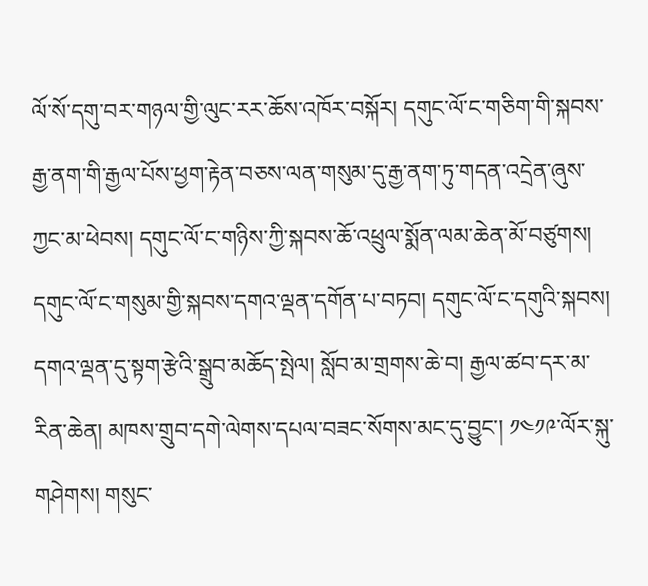ལོ་སོ་དགུ་བར་གཉལ་གྱི་ལུང་རར་ཆོས་འཁོར་བསྐོར། དགུང་ལོ་ང་གཅིག་གི་སྐབས་རྒྱ་ནག་གི་རྒྱལ་པོས་ཕྱག་རྟེན་བཅས་ལན་གསུམ་དུ་རྒྱ་ནག་ཏུ་གདན་འདྲེན་ཞུས་ཀྱང་མ་ཕེབས། དགུང་ལོ་ང་གཉིས་ཀྱི་སྐབས་ཆོ་འཕྲུལ་སྨོན་ལམ་ཆེན་མོ་བཙུགས། དགུང་ལོ་ང་གསུམ་གྱི་སྐབས་དགའ་ལྡན་དགོན་པ་བཏབ། དགུང་ལོ་ང་དགུའི་སྐབས། དགའ་ལྡན་དུ་སྟག་རྩེའི་སྒྲུབ་མཆོད་སྤེལ། སློབ་མ་གྲགས་ཆེ་བ། རྒྱལ་ཚབ་དར་མ་རིན་ཆེན། མཁས་གྲུབ་དགེ་ལེགས་དཔལ་བཟང་སོགས་མང་དུ་བྱུང་། ༡༤༡༩་ལོར་སྐུ་གཤེགས། གསུང་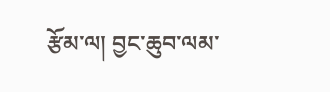རྩོམ་ལ། བྱང་ཆུབ་ལམ་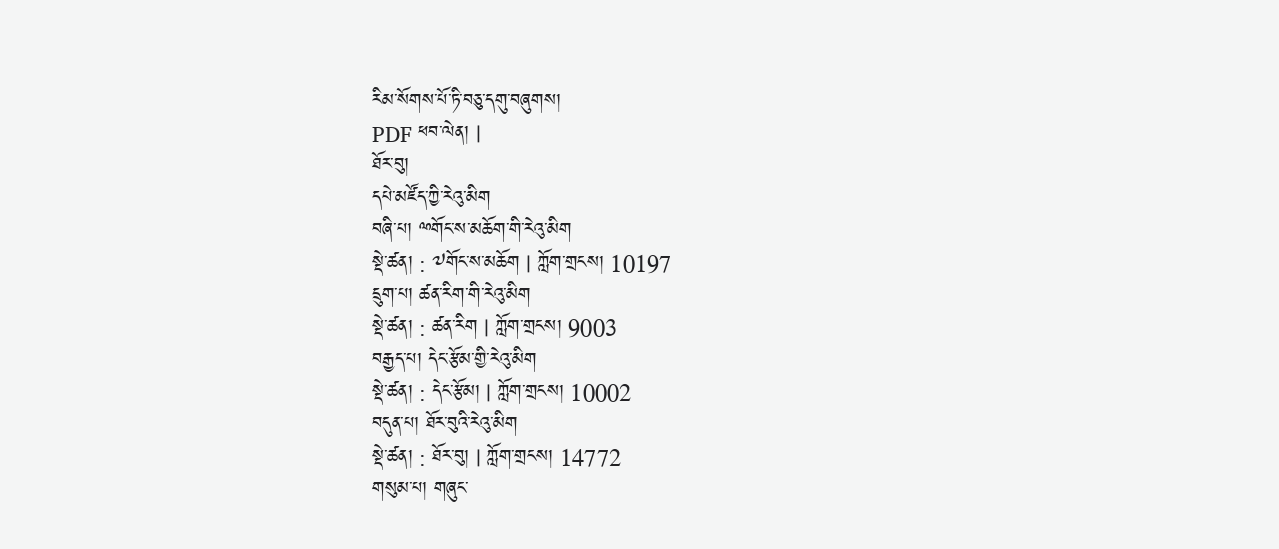རིམ་སོགས་པོ་ཏི་བཅུ་དགུ་བཞུགས།
PDF ཕབ་ལེན། |
ཐོར་བུ།
དཔེ་མཛོད་ཀྱི་རེའུ་མིག
བཞི་པ། ྋགོང་ས་མཆོག་གི་རེའུ་མིག
སྡེ་ཚན། : ༧གོང་ས་མཆོག | ཀློག་གྲངས། 10197
དྲུག་པ། ཚན་རིག་གི་རེའུ་མིག
སྡེ་ཚན། : ཚན་རིག | ཀློག་གྲངས། 9003
བརྒྱད་པ། དེང་རྩོམ་གྱི་རེའུ་མིག
སྡེ་ཚན། : དེང་རྩོམ། | ཀློག་གྲངས། 10002
བདུན་པ། ཐོར་བུའི་རེའུ་མིག
སྡེ་ཚན། : ཐོར་བུ། | ཀློག་གྲངས། 14772
གསུམ་པ། གཞུང་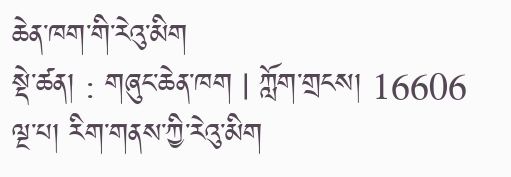ཆེན་ཁག་གི་རེའུ་མིག
སྡེ་ཚན། : གཞུང་ཆེན་ཁག | ཀློག་གྲངས། 16606
ལྔ་པ། རིག་གནས་ཀྱི་རེའུ་མིག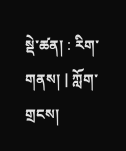སྡེ་ཚན། : རིག་གནས། | ཀློག་གྲངས།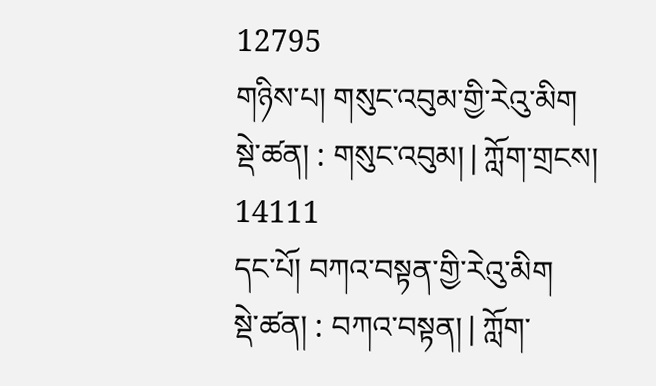12795
གཉིས་པ། གསུང་འབུམ་གྱི་རེའུ་མིག
སྡེ་ཚན། : གསུང་འབུམ། | ཀློག་གྲངས། 14111
དང་པོ། བཀའ་བསྟན་གྱི་རེའུ་མིག
སྡེ་ཚན། : བཀའ་བསྟན། | ཀློག་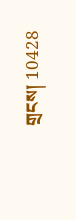གྲངས། 10428